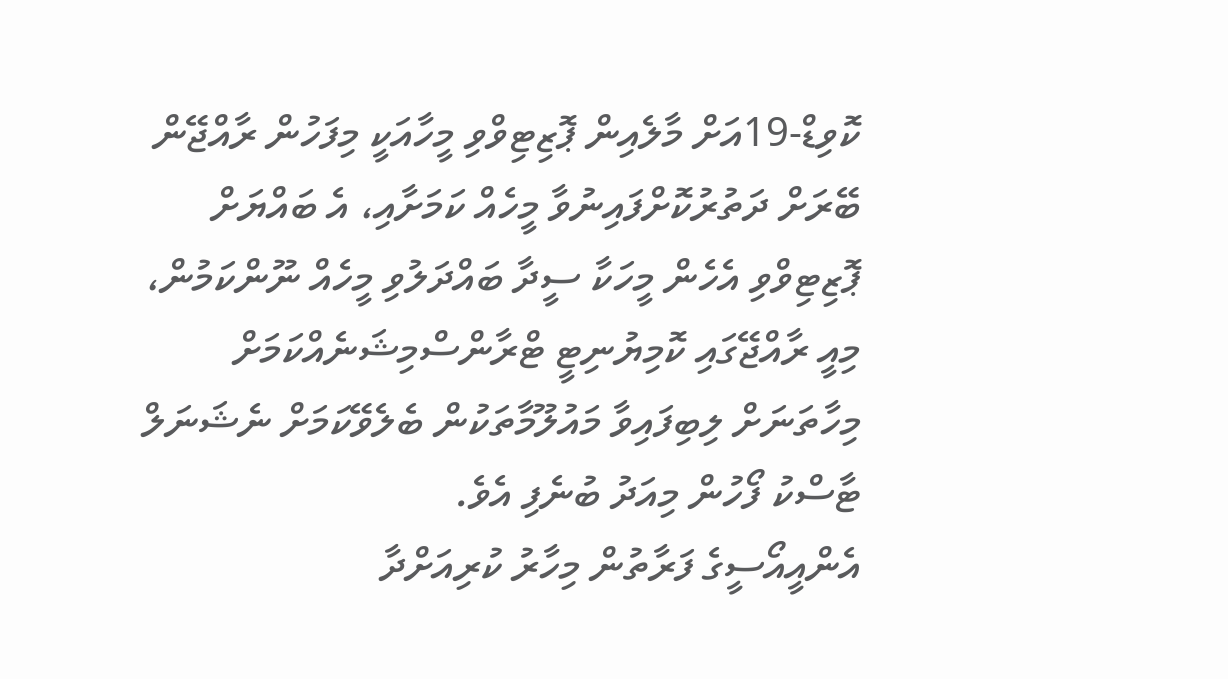ކޮވިޑް-19އަށް މާލެއިން ޕޮޒިޓިވްވި މީހާއަކީ މިފަހުން ރާއްޖޭން ބޭރަށް ދަތުރުކޮށްފައިނުވާ މީހެއް ކަމަށާއި، އެ ބައްޔަށް ޕޮޒިޓިވްވި އެހެން މީހަކާ ސީދާ ބައްދަލުވި މީހެއް ނޫންކަމުން، މިއީ ރާއްޖޭގައި ކޮމިޔުނިޓީ ޓްރާންސްމިޝަނެއްކަމަށް މިހާތަނަށް ލިބިފައިވާ މައުލޫމާތަކުން ބެލެވޭކަމަށް ނެޝަނަލް ޓާސްކު ފޯހުން މިއަދު ބުނެފި އެވެ.
އެންއީއޯސީގެ ފަރާތުން މިހާރު ކުރިއަށްދާ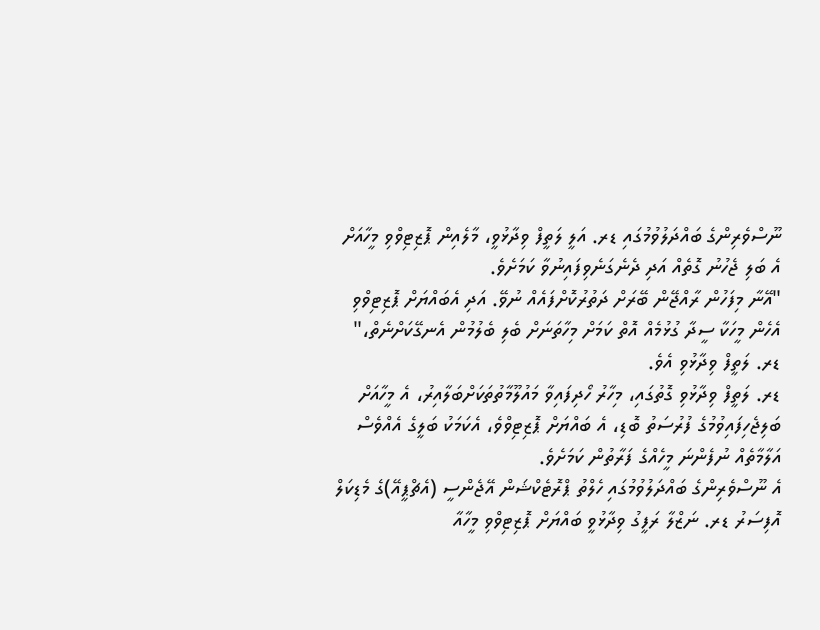ނޫސްވެރިންގެ ބައްދަލުވުމުގައި ޑރ. އަލީ ލަތީފް ވިދާޅުވީ، މާލެއިން ޕޮޒިޓިވްވި މީހާއަށް އެ ބަލި ޖެހުނު ގޮތެއް އަދި ދެނެގަނެވިފައިނުވާ ކަމަށެވެ.
"އޭނާ މިފަހުން ރާއްޖޭން ބޭރަށް ދަތުރުކޮށްފައެއް ނުވޭ. އަދި އެބައްޔަށް ޕޮޒިޓިވްވި އެހެން މީހަކާ ސީދާ ގުޅުމެއް އޮތް ކަމަށް މިހާތަނަށް ބެލި ބެލުމުން އެނގޭކަށްނެތް،" ޑރ. ލަތީފް ވިދާޅުވި އެވެ.
ޑރ. ލަތީފް ވިދާޅުވި ގޮތުގައި، މިހާރު ހޯދިފައިވާ މައުލޫމާތުތަކަށްބަލާއިރު، އެ މީހާއަށް ބަލިޖެހިފައިވުމުގެ ފުރުސަތު ބޮޑި، އެ ބައްޔަށް ޕޮޒިޓިވްވެ، އެކަމަކު ބަލީގެ އެއްވެސް އަލާމާތެއް ނުފެންނަ މީހެއްގެ ފަރާތުން ކަމަށެވެ.
އެ ނޫސްވެރިންގެ ބައްދަލުވުމުގައި ހެލްތު ޕްރޮޓެކްޝަން އޭޖެންސީ (އެޗްޕީއޭ)ގެ މެޑިކަލް އޮފިސަރު ޑރ. ނަޒްލާ ރަފީގު ވިދާޅުވީ ބައްޔަށް ޕޮޒިޓިވްވި މީހާއާ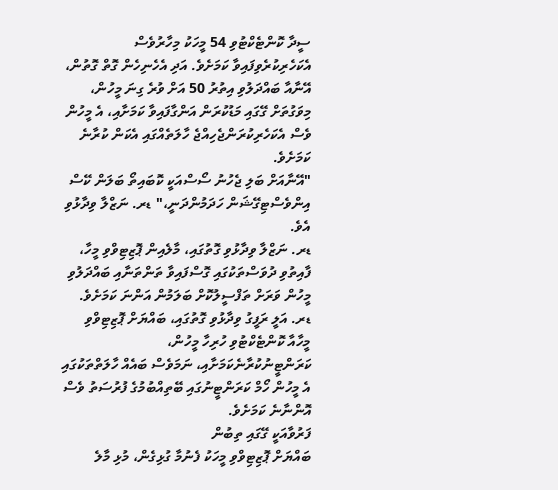ސީދާ ކޮންޓެކްޓުވި 54 މީހަކު މިހާރުވެސް އެކަހެރިކުރެވިފައިވާ ކަމަށެވެ. އަދި އެހެނިހެން ގޮތް ގޮތުން، އޭނާއާ ބައްދަލުވި އިތުރު 50 އަށް ވުރެ ގިނަ މީހުން، މިވަގުތަށް ގޭގައި މަޑުކުރަން އަންގާފައިވާ ކަމަށާއި، އެ މީހުން ވެސް އެކަހެރިކުރަންޖެހިއްޖެ ހާލަތެއްގައި އެކަން ކުރާނެ ކަމަށެވެ.
"އޭނާއަށް ބަލި ޖެހުނު ސޯސްއަކީ ކޮބައިތޯ ބަލަން ކޭސް އިންވެސްޓިގޭޝަން ހަދަމުންދަނީ،" ޑރ. ނަޒްލާ ވިދާޅުވި އެވެ.
ޑރ. ނަޒްލާ ވިދާޅުވި ގޮތުގައި، މާލެއިން ޕޮޒިޓިވްވި މީހާ، ފާއިތުވި ދުވަސްތަކުގައި ގޮސްފައިވާ ތަންތަނާއި ބައްދަލުވި މީހުން ވަރަށް ތަފްސީލުކޮށް ބަލަމުން އަންނަ ކަމަށެވެ.
ޑރ. އަލީ ރަފީގު ވިދާޅުވި ގޮތުގައި، ބައްޔަށް ޕޮޒިޓިވްވި މީހާއާ ކޮންޓެކްޓުވި ހުރިހާ މީހުން، ކަރަންޓީނުކުރާނެކަމަށާއި، ނަމަވެސް ބައެއް ހާލަތްތަކުގައި އެ މީހުން ހޯމް ކަރަންޓީނުގައި ބޭތިއްބުމުގެ ފުރުސަތު ވެސް އޮންނާނެ ކަމަށެވެ.
ފަރުވާއަކީ ގޭގައި ތިބުން
ބައްޔަށް ޕޮޒިޓިވްވި މީހަކު ފެނުމާ ގުޅިގެން، މުޅި މާލެ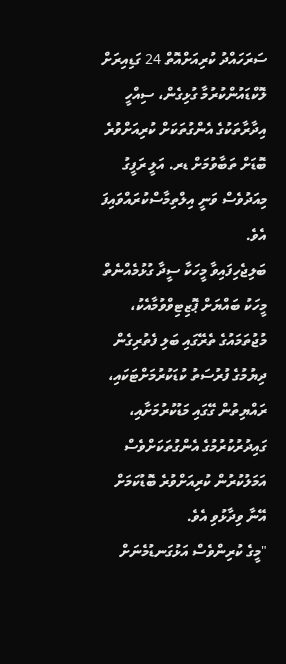ސަރަހައްދު ކުރިއަށްއޮތް 24 ގަޑިއިރަށް ލޮކްޑައުންކުރުމާ ގުޅިގެން، ސިއްހީ އިދާރާތަކުގެ އެންގުތަކަށް ކުރިއަށްވުރެ ބޮޑަށް ތަބާވުމަށް ޑރ. އަލީ ރަފީގު މިއަދުވެސް ވަނީ އިލްތިމާސްކުރައްވައިފަ އެވެ.
ބަލިޖެހިފައިވާ މީހަކާ ސީދާ ގުޅުމެއްނެތް މީހަކު ބައްޔަށް ޕޮޒިޓިވްވުމާއެކު، މުޖުތަމައުގެ ތެރޭގައި ބަލި ފެތުރިގެން ދިޔުމުގެ ފުރުސަތު ކުޑަކުރުމަށްޓަކައި، ރައްޔިތުން ގޭގައި މަޑުކުރުމަށާއި، ގައިދުރުކުރުމުގެ އެންގުތަކަށްވެސް އަމަލުކުރުން ކުރިއަށްވުރެ ބޮޑުކަމަށް އޭނާ ވިދާޅުވި އެވެ.
"މީގެ ކުރިންވެސް އަޅުގަނޑުމެނަށް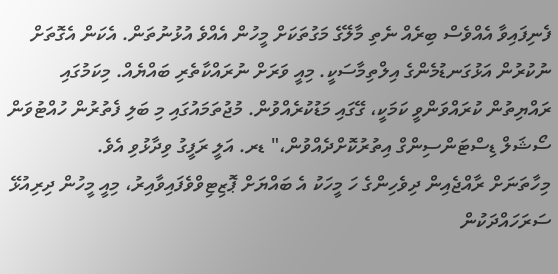ފެނިފައިވާ އެއްވެސް ބިރެއް ނެތި މާލޭގެ މަގުތަކަށް މީހުން އެއްވެ އުޅުނުތަން. އެކަން އެގޮތަށް ނުކުރުން އަޅުގަނޑުމެންގެ އިލްތިމާސަކީ. މިއީ ވަރަށް ނުރައްކާތެރި ބައްޔެއް. މިކަމުގައި ރައްޔިތުން ކުރައްވަންވީ ކަމަކީ، ގޭގައި މަޑުކުރެއްވުން. މުޖުތަމައުގައި މި ބަލި ފެތުރުން ހުއްޓުވަން ސޯޝަލް ޑިސްޓަންސިންގް އިތުރުކޮށްދެއްވުން،" ޑރ. އަލީ ރަފީގު ވިދާޅުވި އެވެ.
މިހާތަނަށް ރާއްޖެއިން ދިވެހިންގެ ހަ މީހަކު އެ ބައްޔަށް ޕޮޒިޓިވްވެފައިވާއިރު، މިއީ މީހުން ދިރިއުޅޭ ސަރަހައްދަކުން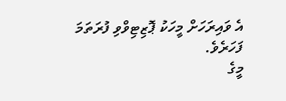އެ ވައިރަހަށް މީހަކު ޕޮޒިޓިވްވި ފުރަތަމަ ފަހަރެވެ.
މީގެ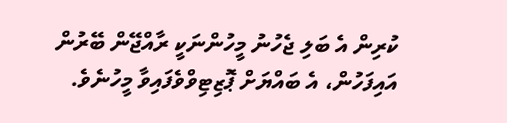ކުރިން އެ ބަލި ޖެހުނު މީހުންނަކީ ރާއްޖޭން ބޭރުން އައިފަހުން، އެ ބައްޔަށް ޕޮޒިޓިވްވެފައިވާ މީހުނެވެ.